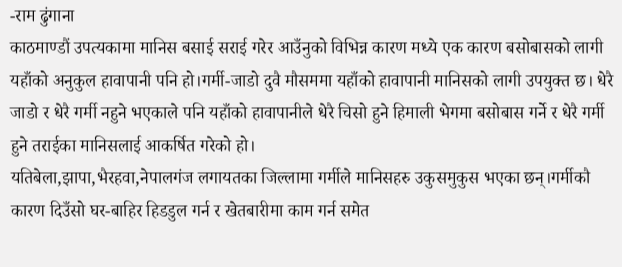-राम ढुंगाना
काठमाण्डौं उपत्यकामा मानिस बसाई सराई गरेर आउँनुको विभिन्न कारण मध्ये एक कारण बसोबासको लागी यहाँको अनुकुल हावापानी पनि हो।गर्मी-जाडो दुवै मौसममा यहाँको हावापानी मानिसको लागी उपयुक्त छ। धेरै जाडो र धेरै गर्मी नहुने भएकाले पनि यहाँको हावापानीले धेरै चिसो हुने हिमाली भेगमा बसोबास गर्ने र धेरै गर्मी हुने तराईका मानिसलाई आकर्षित गरेको हो।
यतिबेला,झापा,भैरहवा,नेपालगंज लगायतका जिल्लामा गर्मीले मानिसहरु उकुसमुकुस भएका छन्।गर्मीकौ कारण दिउँसो घर-बाहिर हिडडुल गर्न र खेतबारीमा काम गर्न समेत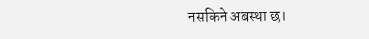नसकिने अबस्था छ।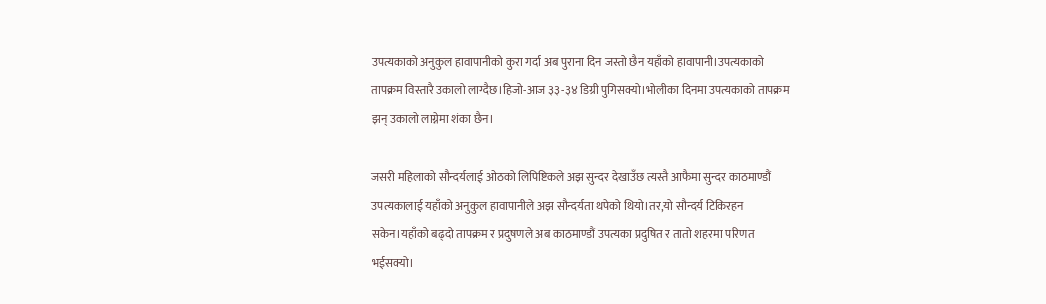उपत्यकाको अनुकुल हावापानीको कुरा गर्दा अब पुराना दिन जस्तो छैन यहाँको हावापानी।उपत्यकाको तापक्रम विस्तारै उकालो लाग्दैछ।हिजो-आज ३३-३४ डिग्री पुगिसक्यो।भोलीका दिनमा उपत्यकाको तापक्रम झन् उकालो लाग्नेमा शंका छैन।

जसरी महिलाको सौन्दर्यलाई ओठको लिपिष्टिकले अझ सुन्दर देखाउँछ त्यस्तै आफैमा सुन्दर काठमाण्डौं उपत्यकालाई यहाँको अनुकुल हावापानीले अझ सौन्दर्यता थपेको थियो।तर,यो सौन्दर्य टिकिरहन सकेन।यहाँको बढ्दो तापक्रम र प्रदुषणले अब काठमाण्डौं उपत्यका प्रदुषित र तातो शहरमा परिणत भईसक्यो।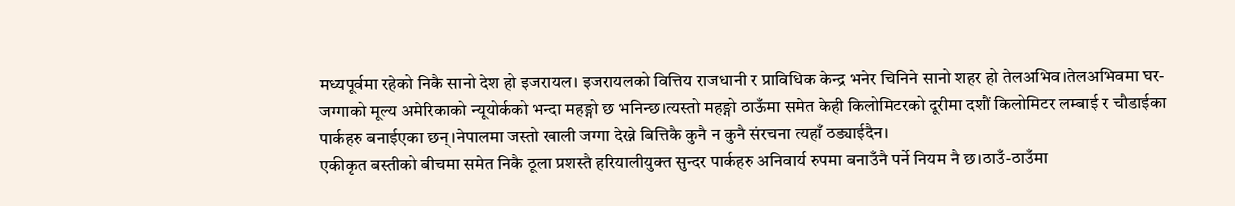मध्यपूर्वमा रहेको निकै सानो देश हो इजरायल। इजरायलको वित्तिय राजधानी र प्राविधिक केन्द्र भनेर चिनिने सानो शहर हो तेलअभिव।तेलअभिवमा घर-जग्गाको मूल्य अमेरिकाको न्यूयोर्कको भन्दा महङ्गो छ भनिन्छ।त्यस्तो महङ्गो ठाऊँमा समेत केही किलोमिटरको दूरीमा दशौं किलोमिटर लम्बाई र चौडाईका पार्कहरु बनाईएका छन्।नेपालमा जस्तो खाली जग्गा देख्ने बित्तिकै कुनै न कुनै संरचना त्यहाँ ठड्याईदैन।
एकीकृत बस्तीको बीचमा समेत निकै ठूला प्रशस्तै हरियालीयुक्त सुन्दर पार्कहरु अनिवार्य रुपमा बनाउँनै पर्ने नियम नै छ।ठाउँ-ठाउँमा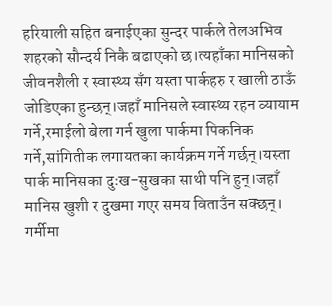हरियाली सहित बनाईएका सुन्दर पार्कले तेलअभिव शहरको सौन्दर्य निकै बढाएको छ।त्यहाँका मानिसको जीवनशैली र स्वास्थ्य सँग यस्ता पार्कहरु र खाली ठाऊँ जोडिएका हुन्छन्।जहाँ मानिसले स्वास्थ्य रहन व्यायाम गर्ने,रमाईलो बेला गर्न खुला पार्कमा पिकनिक गर्ने,सांगितीक लगायतका कार्यक्रम गर्ने गर्छन्।यस्ता पार्क मानिसका दुःख-सुखका साथी पनि हुन्।जहाँ मानिस खुशी र दुखमा गएर समय विताउँन सक्छन्। गर्मीमा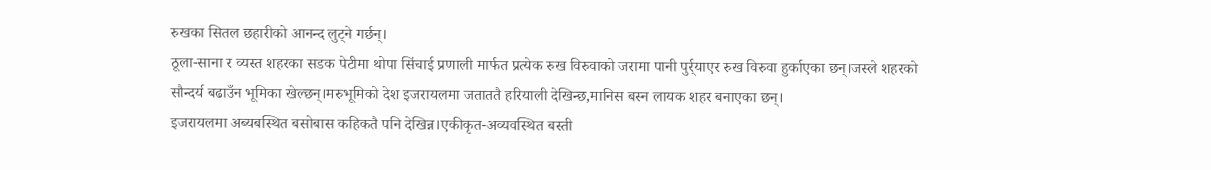रुखका सितल छहारीको आनन्द लुट्ने गर्छन्।
ठूला-साना र व्यस्त शहरका सडक पेटीमा थोपा सिंचाई प्रणाली मार्फत प्रत्येक रुख विरुवाको जरामा पानी पुर्र्याएर रुख विरुवा हुर्काएका छन्।जस्ले शहरको सौन्दर्य बढाउँन भूमिका खेल्छन्।मरुभूमिको देश इजरायलमा जताततै हरियाली देखिन्छ,मानिस बस्न लायक शहर बनाएका छन्।
इजरायलमा अब्यबस्थित बसोबास कहिकतै पनि देखिन्न।एकीकृत-अव्यवस्थित बस्ती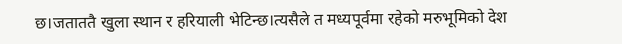छ।जताततै खुला स्थान र हरियाली भेटिन्छ।त्यसैले त मध्यपूर्वमा रहेको मरुभूमिको देश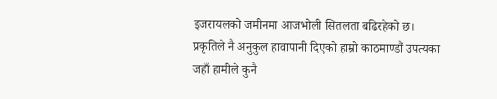इजरायलको जमीनमा आजभोली सितलता बढिरहेको छ।
प्रकृतिले नै अनुकुल हावापानी दिएको हाम्रो काठमाण्डौं उपत्यका जहाँ हामीले कुनै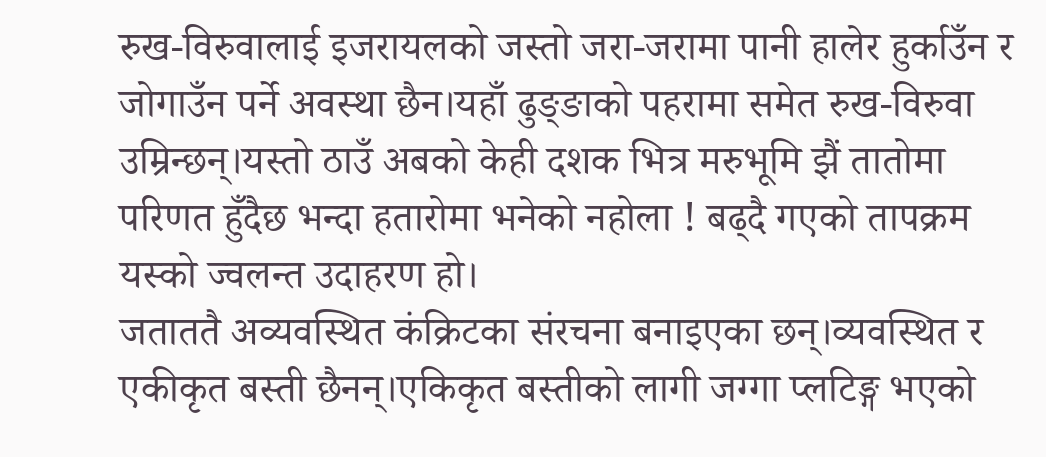रुख-विरुवालाई इजरायलको जस्तो जरा-जरामा पानी हालेर हुर्काउँन र जोगाउँन पर्ने अवस्था छैन।यहाँ ढुङ्ङाको पहरामा समेत रुख-विरुवा उम्रिन्छन्।यस्तो ठाउँ अबको केही दशक भित्र मरुभूमि झैं तातोमा परिणत हुँदैछ भन्दा हतारोमा भनेको नहोला ! बढ्दै गएको तापक्रम यस्को ज्वलन्त उदाहरण हो।
जताततै अव्यवस्थित कंक्रिटका संरचना बनाइएका छन्।व्यवस्थित र एकीकृत बस्ती छैनन्।एकिकृत बस्तीको लागी जग्गा प्लटिङ्ग भएको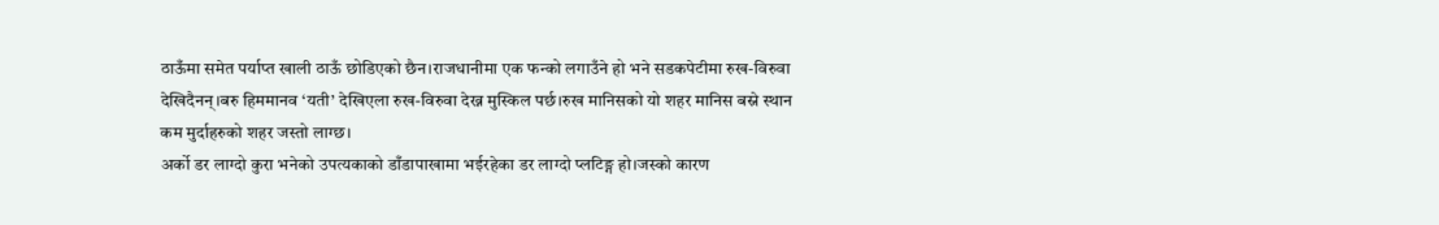ठाऊँमा समेत पर्याप्त खाली ठाऊँ छोडिएको छैन।राजधानीमा एक फन्को लगाउँने हो भने सडकपेटीमा रुख-विरुवा देखिदैनन्।बरु हिममानव ‘यती’ देखिएला रुख-विरुवा देख्न मुस्किल पर्छ।रुख मानिसको यो शहर मानिस बस्ने स्थान कम मुर्दाहरुको शहर जस्तो लाग्छ।
अर्को डर लाग्दो कुरा भनेको उपत्यकाको डाँडापाखामा भईरहेका डर लाग्दो प्लटिङ्ग हो।जस्को कारण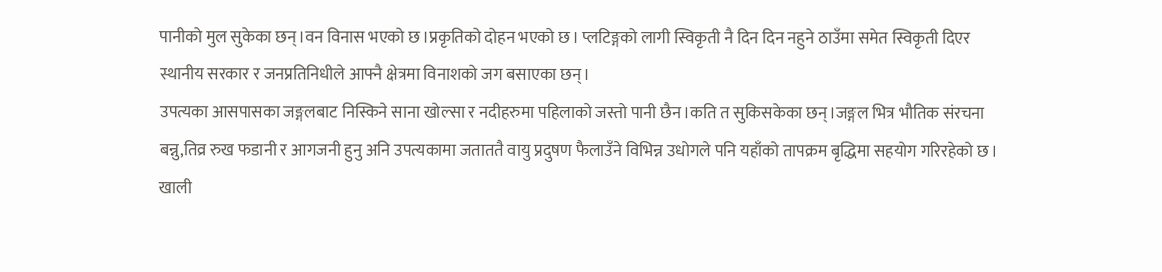पानीको मुल सुकेका छन्।वन विनास भएको छ।प्रकृतिको दोहन भएको छ। प्लटिङ्गको लागी स्विकृती नै दिन दिन नहुने ठाउँमा समेत स्विकृती दिएर स्थानीय सरकार र जनप्रतिनिधीले आफ्नै क्षेत्रमा विनाशको जग बसाएका छन्।
उपत्यका आसपासका जङ्गलबाट निस्किने साना खोल्सा र नदीहरुमा पहिलाको जस्तो पानी छैन।कति त सुकिसकेका छन्।जङ्गल भित्र भौतिक संरचना बन्नु,तिव्र रुख फडानी र आगजनी हुनु अनि उपत्यकामा जताततै वायु प्रदुषण फैलाउँने विभिन्न उधोगले पनि यहाँको तापक्रम बृद्धिमा सहयोग गरिरहेको छ।
खाली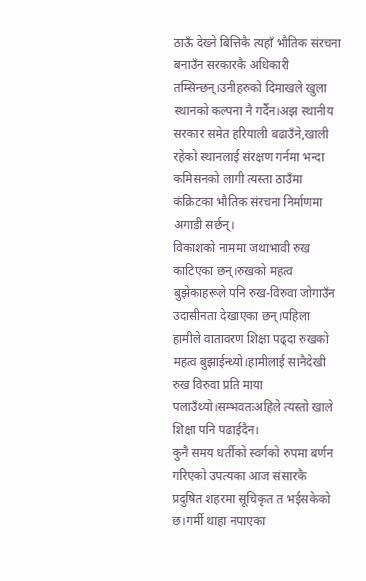ठाऊँ देख्ने बित्तिकै त्यहाँ भौतिक संरचना बनाउँन सरकारकै अधिकारी तम्सिन्छन्।उनीहरुको दिमाखले खुला स्थानको कल्पना नै गर्दैन।अझ स्थानीय सरकार समेत हरियाली बढाउँने,खाली रहेको स्थानलाई संरक्षण गर्नमा भन्दा कमिसनको लागी त्यस्ता ठाउँमा कंक्रिटका भौतिक संरचना निर्माणमा अगाडी सर्छन्।
विकाशको नाममा जथाभावी रुख काटिएका छन्।रुखको महत्व बुझेकाहरूले पनि रुख-विरुवा जोगाउँन उदासीनता देखाएका छन्।पहिला हामीले वातावरण शिक्षा पढ्दा रुखको महत्व बुझाईन्थ्यो।हामीलाई सानैदेखी रुख विरुवा प्रति माया पलाउँथ्यो।सम्भवतःअहिले त्यस्तो खाले शिक्षा पनि पढाईदैन।
कुनै समय धर्तीको स्वर्गको रुपमा बर्णन गरिएको उपत्यका आज संसारकै प्रदुषित शहरमा सूचिकृत त भईसकेको छ।गर्मी थाहा नपाएका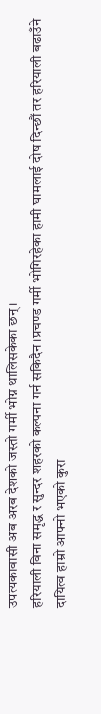उपत्यकावासी अब अरब देशको जस्तो गर्मी भोग्न थालिसकेका छन्।
हरियाली विना समृद्ध र सुन्दर शहरको कल्पना गर्न सकिदैन।प्रचण्ड गर्मी भोगिरहेका हामी घामलाई दोष दिन्छौं तर हरियाली बढाउँने दायित्व हाम्रो आफ्नो भएको कुरा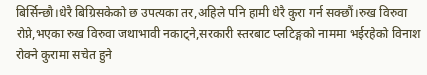बिर्सिन्छौ।धेरै बिग्रिसकेको छ उपत्यका तर,अहिले पनि हामी धेरै कुरा गर्न सक्छौं।रुख विरुवा रोप्ने,भएका रुख विरुवा जथाभावी नकाट्ने,सरकारी स्तरबाट प्लटिङ्गको नाममा भईरहेको विनाश रोक्ने कुरामा सचेत हुने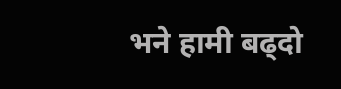भने हामी बढ्दो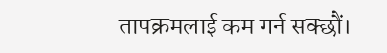तापक्रमलाई कम गर्न सक्छौं।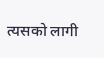त्यसको लागी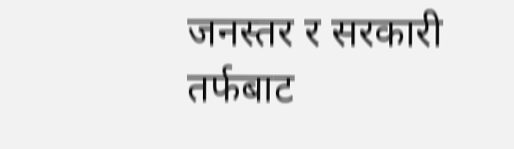जनस्तर र सरकारी तर्फबाट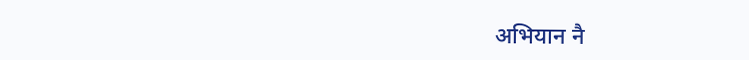अभियान नै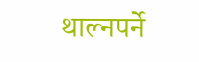थाल्नपर्ने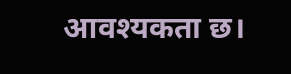आवश्यकता छ।